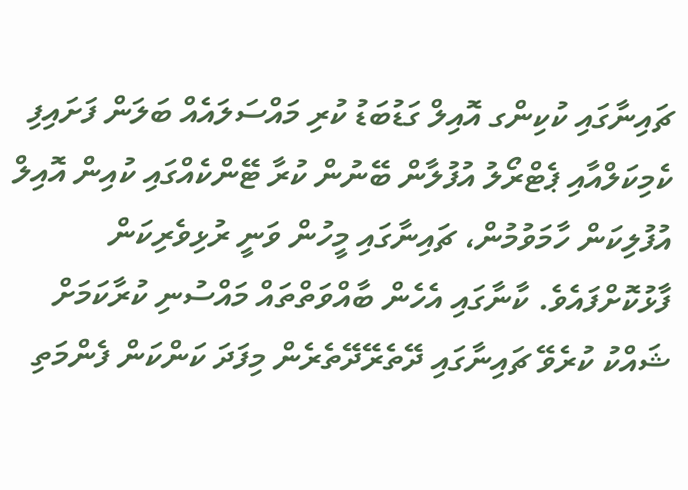ޗައިނާގައި ކުކިންގ އޮއިލް ގަޑުބަޑު ކުރި މައްސަލައެއް ބަލަން ފަށައިފި
ކެމިކަލްއާއި ޕެޓްރޯލު އުފުލާން ބޭނުން ކުރާ ޓޭންކެއްގައި ކުއިން އޮއިލް އުފުލިކަން ހާމަވުމުން، ޗައިނާގައި މީހުން ވަނީ ރުޅިވެރިކަން ފާޅުކޮށްފައެވެ. ކާނާގައި އެހެން ބާއްވަތްތައް މައްސުނި ކުރާކަމަށް ޝައްކު ކުރެވޭ ޗައިނާގައި ދޭތެރޭދޭތެރެން މިފަދަ ކަންކަން ފެންމަތި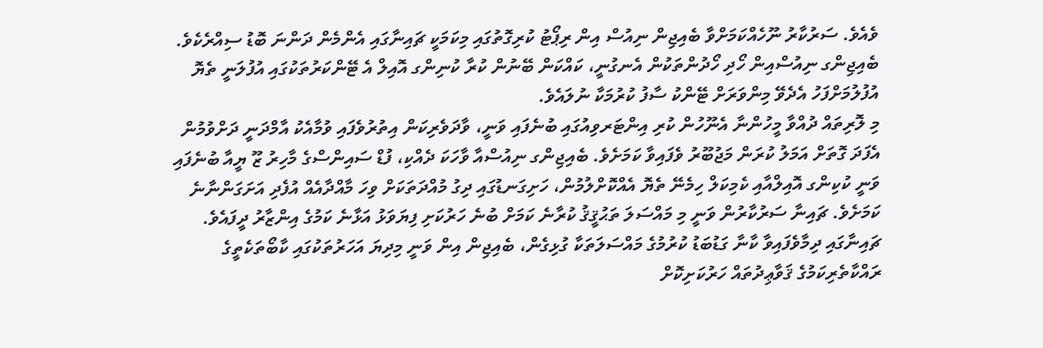ވެއެވެ. ސަރުކާރު ނޫހެއްކަމަށްވާ ބެއިޖިން ނިއުސް އިން ރިޕޯޓު ކުރިގޮތުގައި މިކަމަކީ ޗައިނާގައި އެންމެން ދަންނަ ބޮޑު ސިއްރެކެވެ. ބެއިޖިންގ ނިއުސްއިން ހޯދި ހޯދުންތަކުން އެނގުނީ، ކައްކަން ބޭނުން ކުރާ ކުނިންގ އޮއިލް އެ ޓޭންކަރުތަކުގައި އުފުލަނީ ތެޔޮ އުފުލުމަށްފަހު އެދެވޭ މިންވަރަށް ޓޭންކު ސާފު ކުރުމަކާ ނުލައެވެ.
މި ލޮރިތައް ދުއްވާ މީހުންނާ އެނޫހުން ކުރި އިންޓަރވިއުގައި ބުނެފައި ވަނީ، ވާދަވެރިކަން އިތުރުވެފައި ވުމާއެކު އާމްދަނީ ދަށްވުމުން އެފަދަ ގޮތަށް އަމަލު ކުރަން މަޖުބޫރު ވެފައިވާ ކަމަށެވެ. ބެއިޖިންގ ނިއުސްއާ ވާހަކަ ދެއްކި، ފުޑް ސައިންސްގެ މާހިރު ޒޫ ޔީއާ ބުނެފައި ވަނީ ކުކިންގ އޮއިލްއާއި ކެމިކަލް ހިމެނޭ ތެޔޮ އެއްކޮށްލުމުން، ހަށިގަނޑުގައި ދިގު މުއްދަތަކަށް ވިހަ މާއްދާއެއް އުފެދި އަށަގަންނާނެ ކަމަށެވެ. ޗައިނާ ސަރުކާރުން ވަނީ މި މައްސަލަ ތަޙުޤީޤު ކުރާނެ ކަމަށް ބުނެ ހަރުކަށި ފިޔަވަޅު އަޅާނެ ކަމުގެ އިންޒާރު ދީފައެވެ.
ޗައިނާގައި ދިމާވެފައިވާ ކާނާ ގަޑުބަޑު ކުރުމުގެ މައްސަލަތަކާ ގުޅިގެން، ބެއިޖިން އިން ވަނީ މިދިޔަ އަހަރުތަކުގައި ކާބޯތަކެތީގެ ރައްކާތެރިކަމުގެ ޤަވާޢިދުތައް ހަރުކަށިކޮށް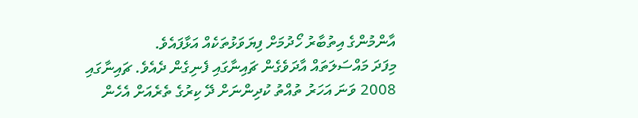އާންމުންގެ އިތުބާރު ހޯދުމަށް ފިޔަވަޅުތަކެއް އަޅާފައެވެ.
މިފަދަ މައްސަލަތައް އާދަވެގެން ޗައިނާގައި ފެނިގެން ދެއެވެ. ޗައިނާގައި 2008 ވަނަ އަހަރު ތުއްތު ކުދިންނަށް ދޭ ކިރުގެ ތެރެއަށް އެހެން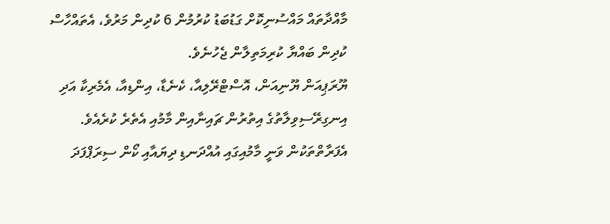މާއްދާތައް މައްސުނިކޮށް ގަޑުބަޑު ކުރުމުން 6 ކުދިން މަރުވެ، އެތައްހާސް ކުދިން ބައްޔާ ކުރިމަތިލާން ޖެހުނެވެ.
ޔޫރަޕިއަން ޔޫނިއަން، އޮސްޓްރޭލިއާ، ކެނެޑާ، އިންޑިއާ، އެމެރިކާ އަދި އިނގިރޭސިވިލާތުގެ އިތުރުން ޗައިނާއިން މާމުއި އެތެރެ ކުރެއެވެ. އެފަރާތްތަކުން ވަނީ މާމުއިގައި އުއްދަނޑި ދިޔައާއި ކޯން ސިރަޕްފަދަ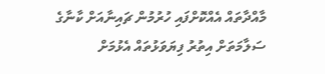މާއްދާތައް އެއްކޮށްފައި ހުރުމުން ޗައިނާއަށް ކާނާގެ ސަލާމަތަށް އިތުރު ފިޔަވަޅުތައް އެޅުމަށް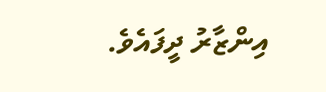އިންޒާރު ދީފައެވެ.